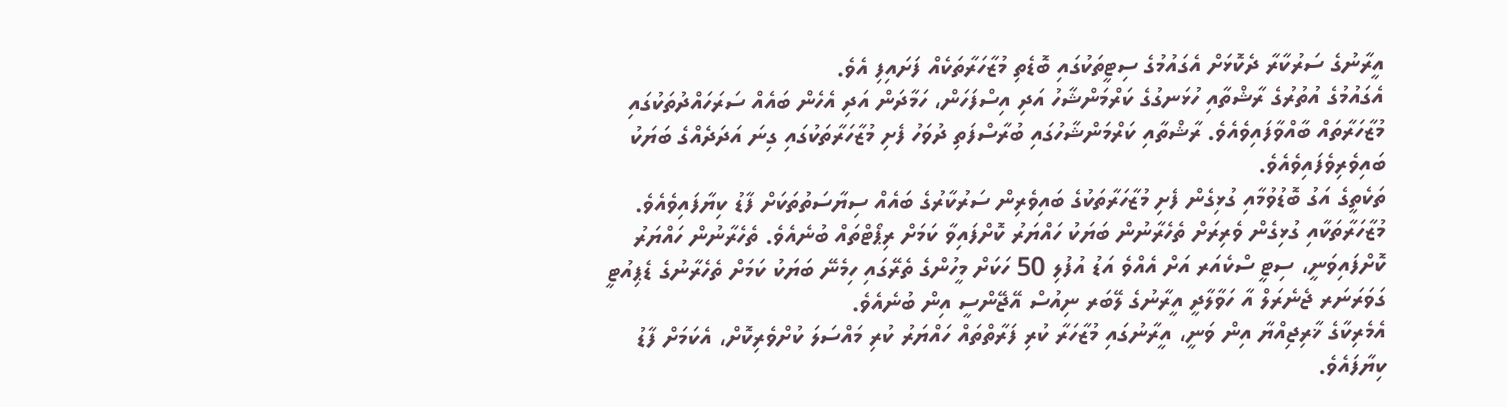އީރާނުގެ ސަރުކާރާ ދެކޮޅަށް އެގައުމުގެ ސިޓީތަކުގައި ބޮޑެތި މުޒާހަރާތަކެއް ފަށައިފި އެވެ.
އެގައުމުގެ އުތުރުގެ ރާޝްތާއި ހުޅަނގުގެ ކަރްމަންޝާހު އަދި އިސްފަހަން، ހަމާދަން އަދި އެހެން ބައެއް ސަރަހައްދުތަކުގައި މުޒާހަރާތައް ބާއްވާފައިވެއެވެ. ރާޝްތާއި ކަރްމަންޝާހުގައި ބުރާސްފަތި ދުވަހު ފެށި މުޒާހަރާތަކުގައި ގިނަ އަދަދެއްގެ ބަޔަކު ބައިވެރިވެފައިވެއެވެ.
ތަކެތީގެ އަގު ބޮޑުވުމާއި ގުޅިގެން ފެށި މުޒާހަރާތަކުގެ ބައިވެރިން ސަރުކާރުގެ ބައެއް ސިޔާސަތުތަކަށް ފާޑު ކިޔާފައިވެއެވެ.
މުޒާހަރާތަކާއި ގުޅިގެން ވެރިރަށް ތެހެރާނުން ބަޔަކު ހައްޔަރު ކޮށްފައިވާ ކަމަށް ރިޕޯޓްތައް ބުނެއެވެ. ތެހެރާނުން ހައްޔަރު ކޮށްފައިވަނީ، ސިޓީ ސްކެއަރ އަށް އެއްވެ އަޑު އުފުލި 50 ހަކަށް މީހުންގެ ތެރޭގައި ހިމެނޭ ބަޔަކު ކަމަށް ތެހެރާނުގެ ޑެޕިއުޓީ ގަވަރަނަރ ޖެނެރަލް އާ ހަވާލާދީ އީރާނުގެ ލޭބަރ ނިއުސް އޭޖޭންސީ އިން ބުނެއެވެ.
އެމެރިކާގެ ޚާރިޖިއްޔާ އިން ވަނީ، އީރާނުގައި މުޒާހަރާ ކުރި ފަރާތްތައް ހައްޔަރު ކުރި މައްސަލަ ކުށްވެރިކޮށް، އެކަމަށް ފާޑު ކިޔާފައެވެ.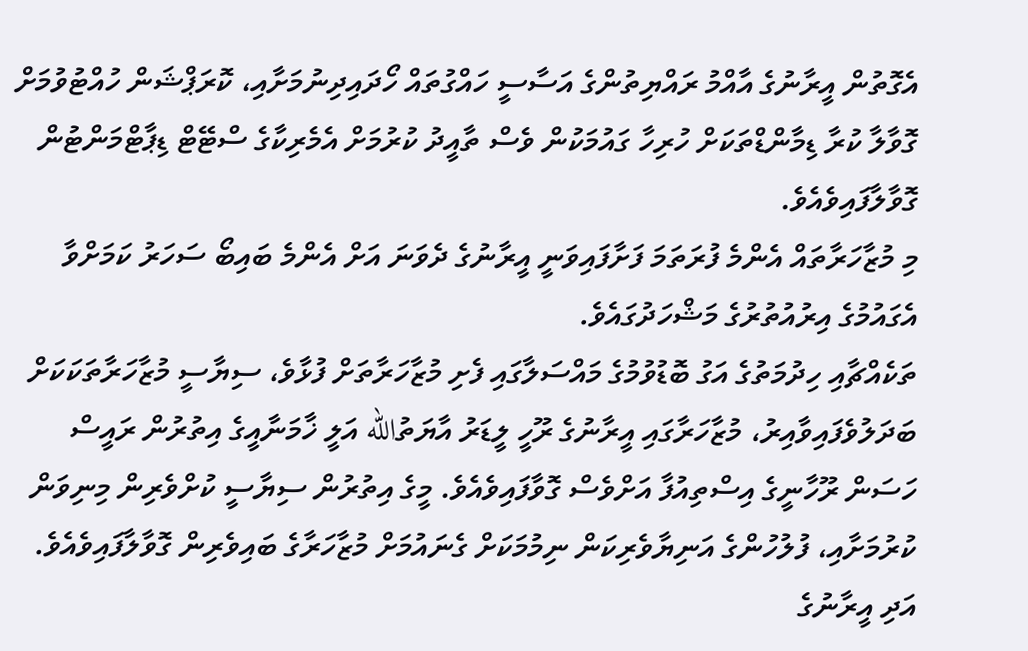އެގޮތުން އީރާނުގެ އާއްމު ރައްޔިތުންގެ އަސާސީ ހައްގުތައް ހޯދައިދިނުމަށާއި، ކޮރަޕްޝަން ހުއްޓުވުމަށް ގޮވާލާ ކުރާ ޑިމާންޑްތަކަށް ހުރިހާ ގައުމަކުން ވެސް ތާއީދު ކުރުމަށް އެމެރިކާގެ ސްޓޭޓް ޑިޕާޓްމަންޓުން ގޮވާލާފައިވެއެވެ.
މި މުޒާހަރާތައް އެންމެ ފުރަތަމަ ފަށާފައިވަނީ އީރާނުގެ ދެވަނަ އަށް އެންމެ ބައިބޯ ސަހަރު ކަމަށްވާ އެގައުމުގެ އިރުއުތުރުގެ މަޝްހަދުގައެވެ.
ތަކެއްޗާއި ހިދުމަތުގެ އަގު ބޮޑުވުމުގެ މައްސަލާގައި ފެށި މުޒާހަރާތަށް ފުޅާވެ، ސިޔާސީ މުޒާހަރާތަކަކަށް ބަދަލުވެފައިވާއިރު، މުޒާހަރާގައި އީރާނުގެ ރޫހީ ލީޑަރު އާޔަތުالله އަލީ ޚާމަނާއީގެ އިތުރުން ރައީސް ހަސަން ރޫހާނީގެ އިސްތިއުފާ އަށްވެސް ގޮވާފައިވެއެވެ. މީގެ އިތުރުން ސިޔާސީ ކުށްވެރިން މިނިވަން ކުރުމަށާއި، ފުލުހުންގެ އަނިޔާވެރިކަން ނިމުމަކަށް ގެނައުމަށް މުޒާހަރާގެ ބައިވެރިން ގޮވާލާފައިވެއެވެ.
އަދި އީރާނުގެ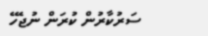ސަރުކާރުން ކުރަން ނުޖެހޭ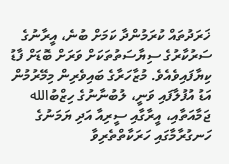ޚަރަދުތައް ކުރަމުންދާ ކަމަށް ބުނެ، އީރާނުގެ ސަރުކާރުގެ ސިޔާސަތުތަކަށް ވަރަށް ބޮޑަށް ފާޑު ކިޔާފައިވެއެވެ. މުޒާހަރާގެ ބައިވެރިން މިމޭރުމުން އަޑު އުފުލާފައި ވަނީ، ލުބުނާނުގެ ހިޒްބުالله ޖަމާއަތާއި، އީރާގާއި ސީރިއާ އަދި ޔަމަނުގެ ހަނގުރާމާގައި ހަރަކާތްތެރިވާ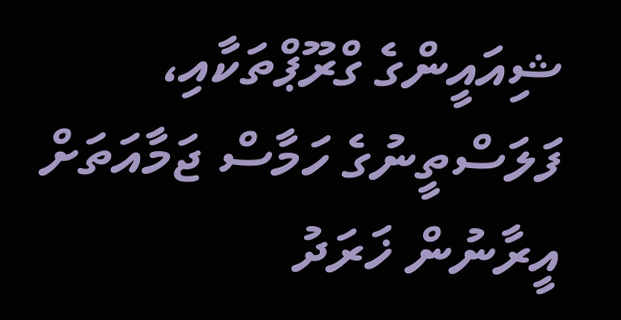ޝިއައީންގެ ގްރޫޕްތަކާއި، ފަލަސްތީނުގެ ހަމާސް ޖަމާއަތަށް އީރާނުން ޚަރަދު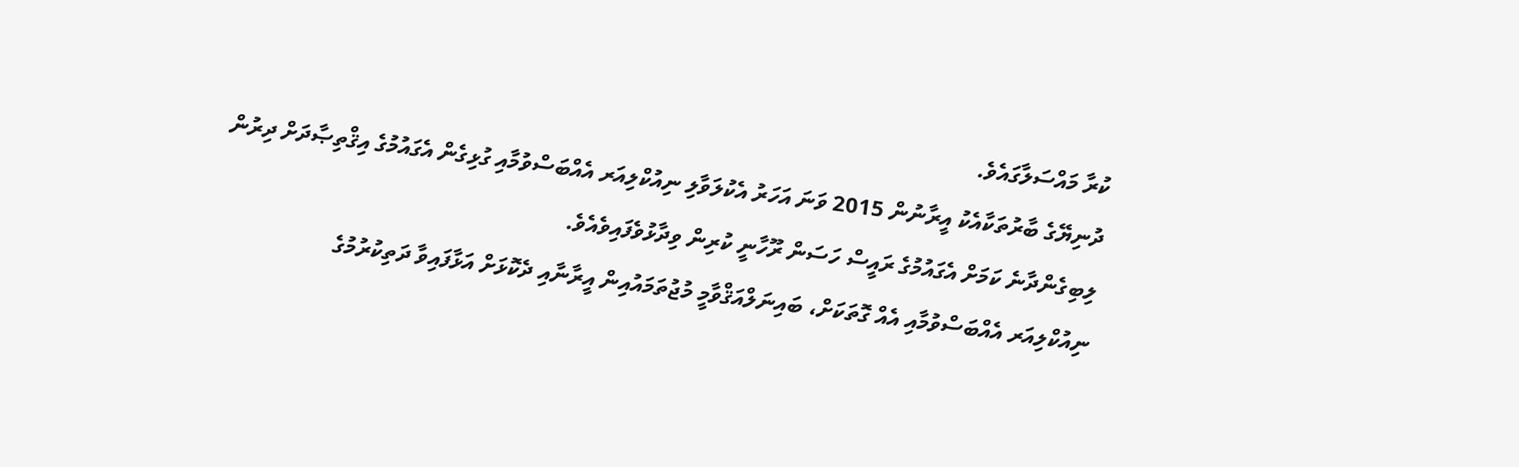ކުރާ މައްސަލާގައެވެ.
ދުނިޔޭގެ ބާރުތަކާއެކު އީރާނުން 2015 ވަނަ އަހަރު އެކުލަވާލި ނިއުކްލިއަރ އެއްބަސްވުމާއި ގުޅިގެން އެގައުމުގެ އިޤްތިޞާދަށް ދިރުން ލިބިގެންދާނެ ކަމަށް އެގައުމުގެ ރައީސް ހަސަން ރޫހާނީ ކުރިން ވިދާޅުވެފައިވެއެވެ.
ނިއުކްލިއަރ އެއްބަސްވުމާއި އެއް ގޮތަކަށް، ބައިނަލްއަޤްވާމީ މުޖުތަމައުއިން އީރާނާއި ދެކޮޅަށް އަޅާފައިވާ ދަތިކުރުމުގެ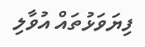ފިޔަވަޅުތައް އުވާލި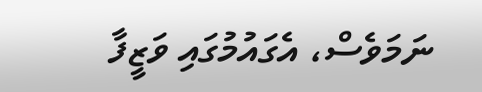ނަމަވެސް، އެގައުމުގައި ވަޒީފާ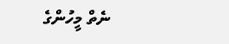ނެތް މީހުންގެ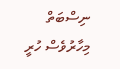ނިސްބަތް މިހާރުވެސް ހުރީ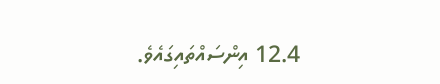12.4 އިންސައްތައިގައެވެ.